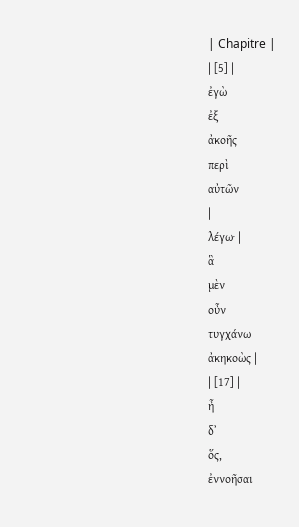| Chapitre |
| [5] |
ἐγὼ
ἐξ
ἀκοῆς
περὶ
αὐτῶν
|
λέγω· |
ἃ
μὲν
οὖν
τυγχάνω
ἀκηκοὼς |
| [17] |
ἦ
δ᾽
ὅς,
ἐννοῆσαι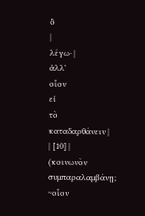ὃ
|
λέγω· |
ἀλλ᾽
οἷον
εἰ
τὸ
καταδαρθάνειν |
| [10] |
(κοινωνὸν
συμπαραλαμβάνῃ;
~οἷον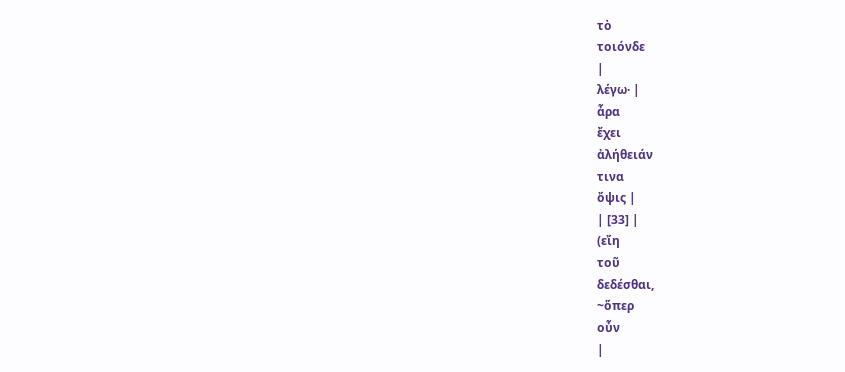τὸ
τοιόνδε
|
λέγω· |
ἆρα
ἔχει
ἀλήθειάν
τινα
ὄψις |
| [33] |
(εἴη
τοῦ
δεδέσθαι,
~ὅπερ
οὖν
|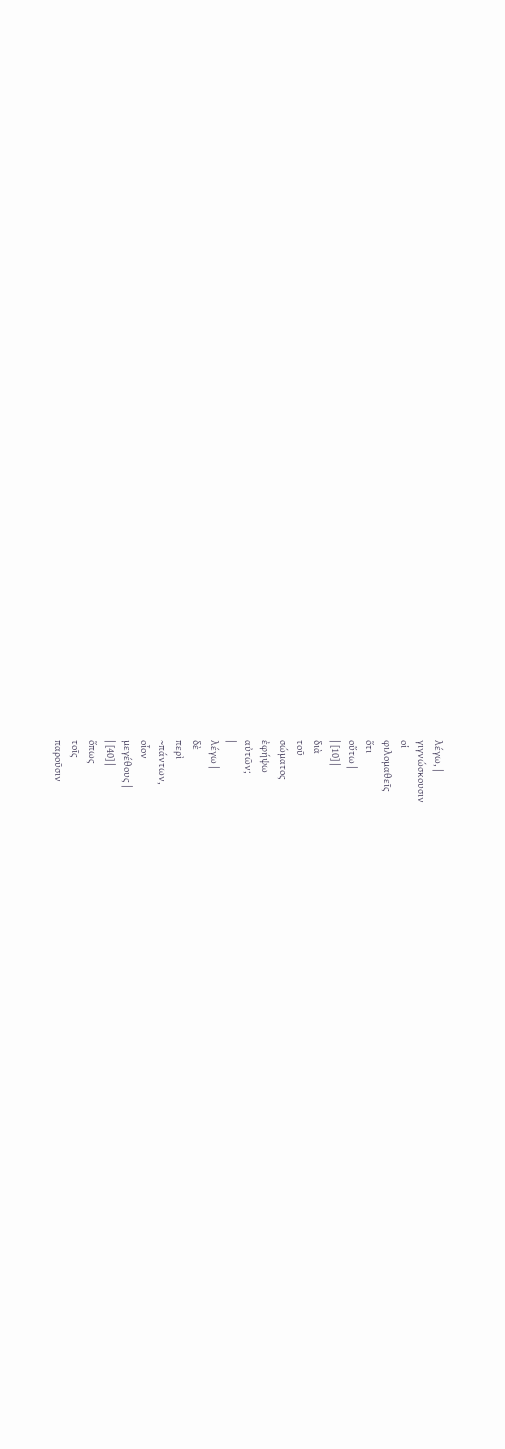λέγω, |
γιγνώσκουσιν
οἱ
φιλομαθεῖς
ὅτι
οὕτω |
| [10] |
διὰ
τοῦ
σώματος
ἐφήψω
αὐτῶν;
|
λέγω |
δὲ
περὶ
~πάντων,
οἷον
μεγέθους |
| [40] |
ὅπως
τοῖς
παροῦσιν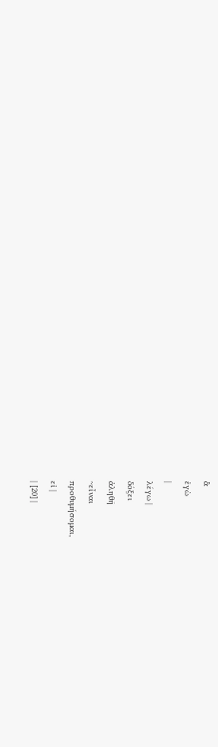ἃ
ἐγὼ
|
λέγω |
δόξει
ἀληθῆ
~εἶναι
προθυμήσομαι,
εἰ |
| [20] |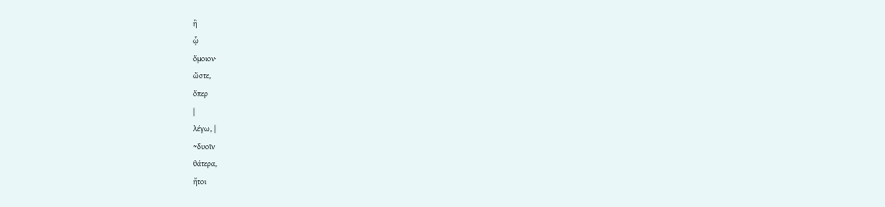ἢ
ᾧ
ὅμοιον·
ὥστε,
ὅπερ
|
λέγω, |
~δυοῖν
θάτερα,
ἤτοι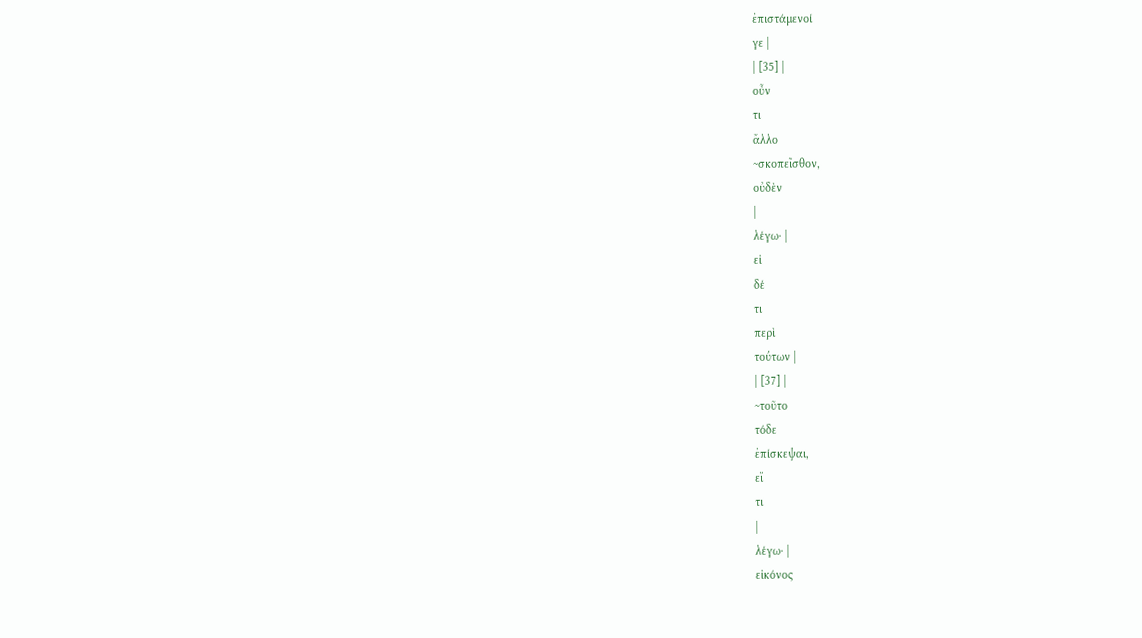ἐπιστάμενοί
γε |
| [35] |
οὖν
τι
ἄλλο
~σκοπεῖσθον,
οὐδὲν
|
λέγω· |
εἰ
δέ
τι
περὶ
τούτων |
| [37] |
~τοῦτο
τόδε
ἐπίσκεψαι,
εἴ
τι
|
λέγω· |
εἰκόνος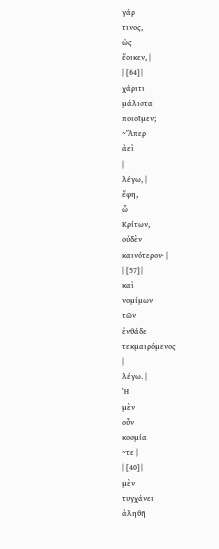γάρ
τινος,
ὡς
ἔοικεν, |
| [64] |
χάριτι
μάλιστα
ποιοῖμεν;
~Ἅπερ
ἀεὶ
|
λέγω, |
ἔφη,
ὦ
Κρίτων,
οὐδὲν
καινότερον· |
| [57] |
καὶ
νομίμων
τῶν
ἐνθάδε
τεκμαιρόμενος
|
λέγω. |
Ἡ
μὲν
οὖν
κοσμία
~τε |
| [40] |
μὲν
τυγχάνει
ἀληθῆ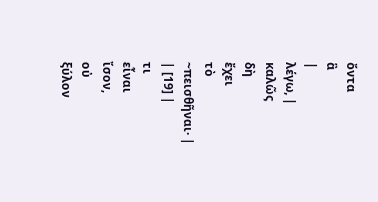ὄντα
ἃ
|
λέγω, |
καλῶς
δὴ
ἔχει
τὸ
~πεισθῆναι· |
| [19] |
τι
εἶναι
ἴσον,
οὐ
ξύλον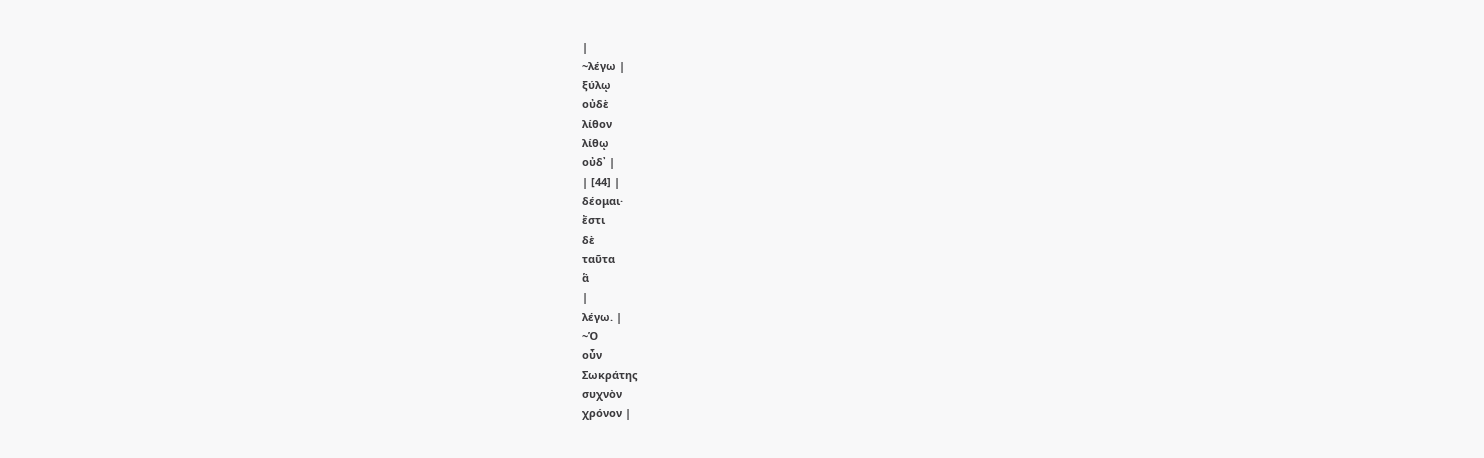|
~λέγω |
ξύλῳ
οὐδὲ
λίθον
λίθῳ
οὐδ᾽ |
| [44] |
δέομαι·
ἔστι
δὲ
ταῦτα
ἃ
|
λέγω. |
~Ὁ
οὖν
Σωκράτης
συχνὸν
χρόνον |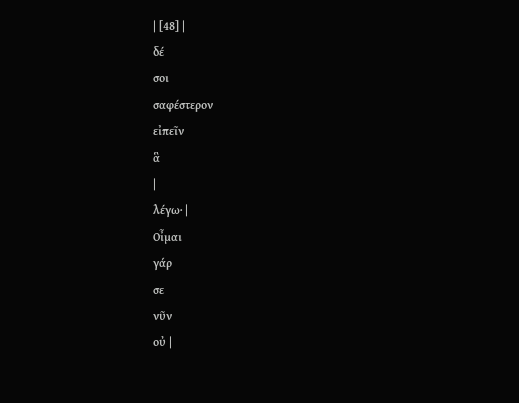| [48] |
δέ
σοι
σαφέστερον
εἰπεῖν
ἃ
|
λέγω· |
Οἶμαι
γάρ
σε
νῦν
οὐ |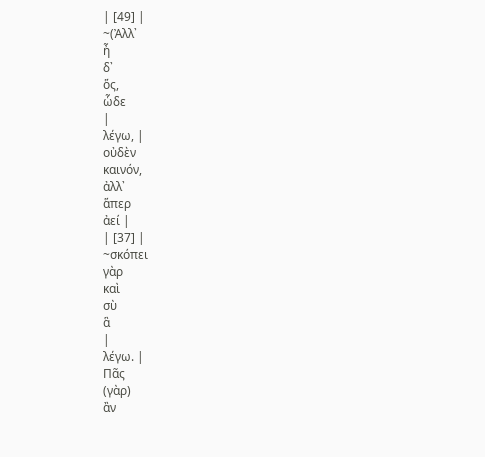| [49] |
~(Ἀλλ᾽
ἦ
δ᾽
ὅς,
ὧδε
|
λέγω, |
οὐδὲν
καινόν,
ἀλλ᾽
ἅπερ
ἀεί |
| [37] |
~σκόπει
γὰρ
καὶ
σὺ
ἃ
|
λέγω. |
Πᾶς
(γὰρ)
ἂν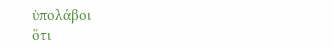ὑπολάβοι
ὅτι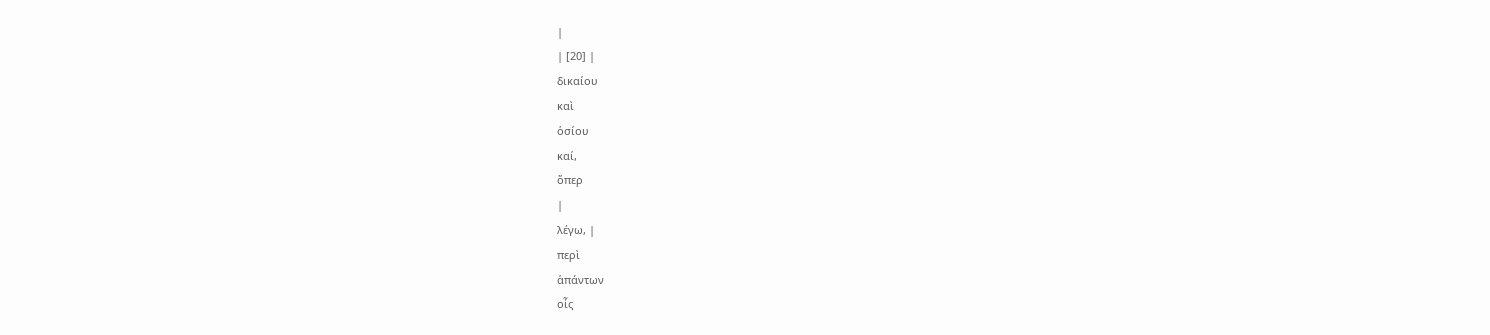|
| [20] |
δικαίου
καὶ
ὁσίου
καί,
ὅπερ
|
λέγω, |
περὶ
ἁπάντων
οἷς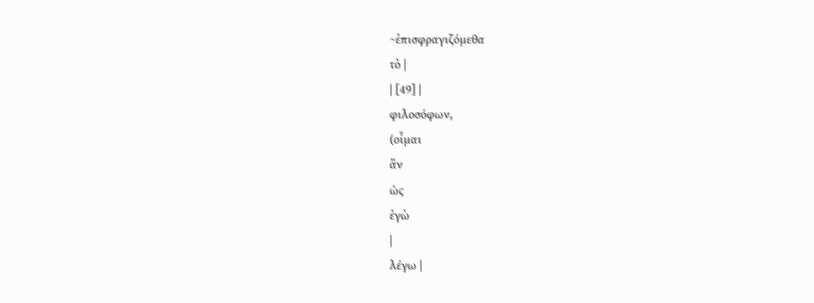~ἐπισφραγιζόμεθα
τὸ |
| [49] |
φιλοσόφων,
(οἶμαι
ἂν
ὡς
ἐγὼ
|
λέγω |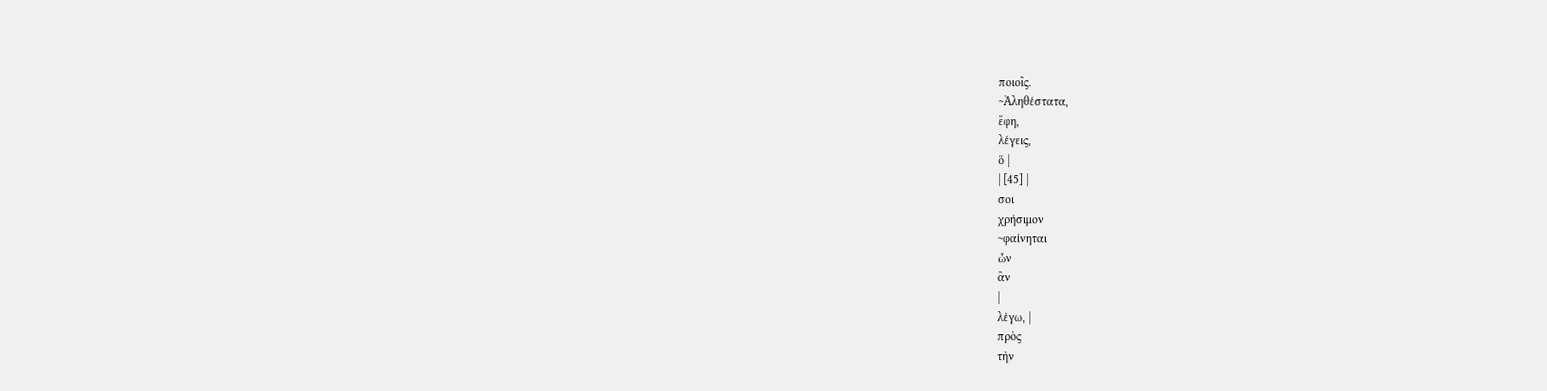ποιοῖς.
~Ἀληθέστατα,
ἔφη,
λέγεις,
ὅ |
| [45] |
σοι
χρήσιμον
~φαίνηται
ὧν
ἂν
|
λέγω, |
πρὸς
τὴν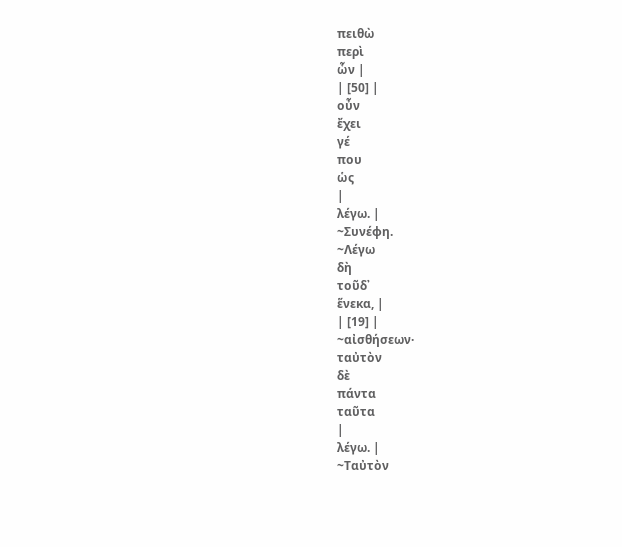πειθὼ
περὶ
ὧν |
| [50] |
οὖν
ἔχει
γέ
που
ὡς
|
λέγω. |
~Συνέφη.
~Λέγω
δὴ
τοῦδ᾽
ἕνεκα, |
| [19] |
~αἰσθήσεων·
ταὐτὸν
δὲ
πάντα
ταῦτα
|
λέγω. |
~Ταὐτὸν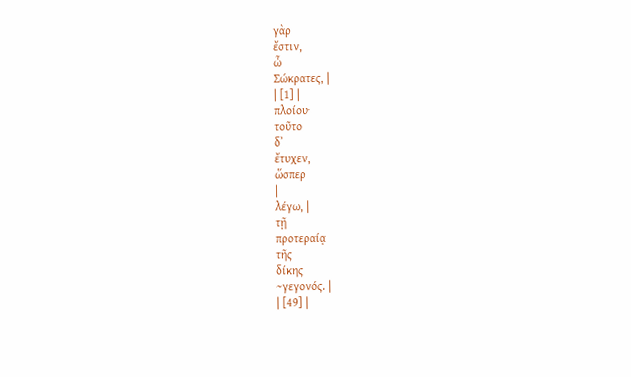γὰρ
ἔστιν,
ὦ
Σώκρατες, |
| [1] |
πλοίου·
τοῦτο
δ᾽
ἔτυχεν,
ὥσπερ
|
λέγω, |
τῇ
προτεραίᾳ
τῆς
δίκης
~γεγονός. |
| [49] |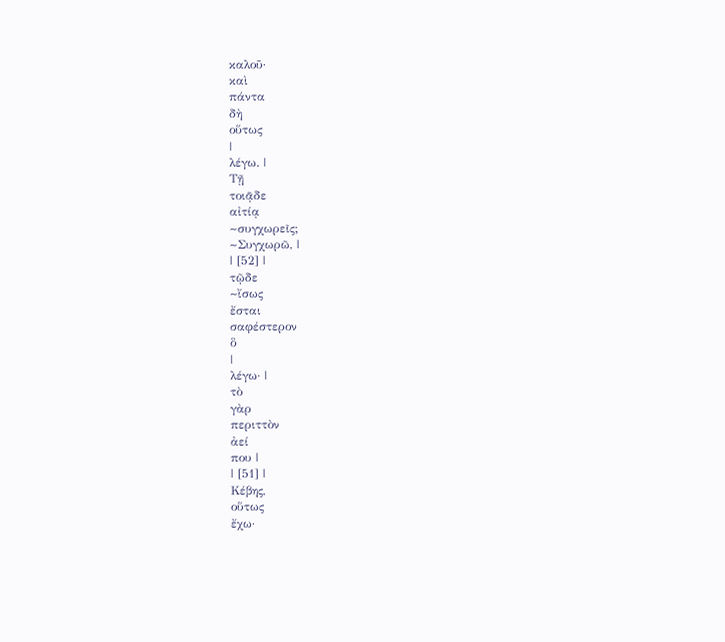καλοῦ·
καὶ
πάντα
δὴ
οὕτως
|
λέγω. |
Τῇ
τοιᾷδε
αἰτίᾳ
~συγχωρεῖς;
~Συγχωρῶ, |
| [52] |
τῷδε
~ἴσως
ἔσται
σαφέστερον
ὃ
|
λέγω· |
τὸ
γὰρ
περιττὸν
ἀεί
που |
| [51] |
Κέβης,
οὕτως
ἔχω·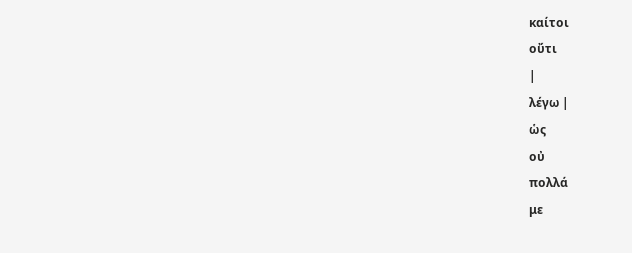καίτοι
οὔτι
|
λέγω |
ὡς
οὐ
πολλά
με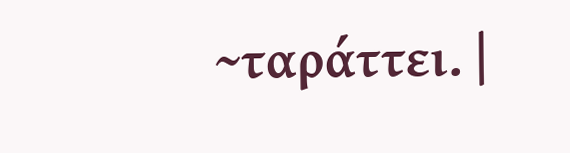~ταράττει. |